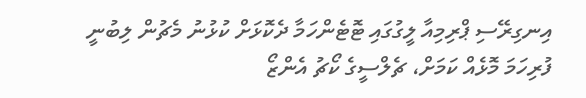އިނގިރޭސި ޕްރިމިއާ ލީގުގައި ޓޮޓެންހަމާ ދެކޮޅަށް ކުޅުނު މެޗުން ލިބުނީ ފުރިހަމަ މޮޅެއް ކަމަށް، ޗެލްސީގެ ކޯޗު އެންޒޯ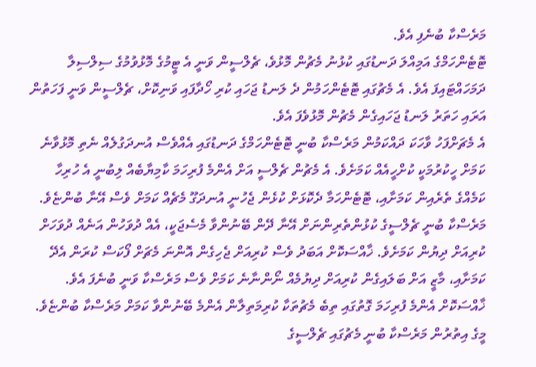މަރެސްކާ ބުނެފި އެވެ.
ޓޮޓެންހަމްގެ އަމިއްލަ ދަނޑުގައި ކުޅުނު މެޗުން މޮޅުވެ، ޗެލްސީން ވަނީ އެ ޓީމުގެ މޮޅުވުމުގެ ސިލްސިލާ ދަމަހައްޓައިފަ އެވެ. އެ މެޗުގައި ޓޮޓެންހަމުން ދެ ލަނޑު ޖަހައި ކުރި ހޯދާފައި ވަނިކޮށް، ޗެލްސީން ވަނީ ފަހަތުން އަރައި ހަތަރު ލަނޑު ޖަހައިގެން މެޗުން މޮޅުވެފަ އެވެ.
އެ މެޗަށްފަހު ވާހަކަ ދައްކަމުން މަރެސްކާ ބުނީ ޓޮޓެންހަމްގެ ދަނޑުގައި އެއްވެސް އުނދަގުލެއް ނެތި މޮޅުވާނެ ކަމަށް ހީކުރުމަކީ ކުށްހީއެއް ކަމަށެވެ. އެ މެޗުން ޗެލްސީ އަށް އެންމެ ފުރިހަމަ ކާމިޔާބެއް ލިބުނީ އެ ހުރިހާ ކަމެއްގެ ތެރެއިން ކަމަށާއި، ޓޮޓެންހަމާ ދެކޮޅަށް ކުޅެން ޖެހުނީ އުނދަގޫ މެޗެއް ކަމަށް ވެސް އޭނާ ބުންޏެވެ.
މަރެސްކާ ބުނީ ޗެލްސީގެ ކުޅުންތެރިންނަށް އޭނާ ދޭން ބޭނުންވާ މެސެޖަކީ، އެއް ދުވަހުން އަނެއް ދުވަހަށް ކުރިއަށް ދިޔުން ކަމަށެވެ. ޚާއްސަކޮށް އަބަދު ވެސް ކުރިއަށް ޖެހިގެން އޮންނަ މެޗަށް ފޯކަސް ކުރަން އެދޭ ކަމަށާއި، މާޒީ އަށް ބަލައިގެން ކުރިއަށް ދިޔުމެއް ނޯންނާނެ ކަމަށް ވެސް މަރެސްކާ ވަނީ ބުނެފަ އެވެ. ޚާއްސަކޮށް އެންމެ ފުރިހަމަ ގޮތުގައި ތިބެ މެޗުތަކާ ކުރިމަތިލާން އެންމެ ބޭނުންވާ ކަމަށް މަރެސްކާ ބުންޏެވެ.
މީގެ އިތުރުން މަރެސްކާ ބުނީ މެޗުގައި ޗެލްސީގެ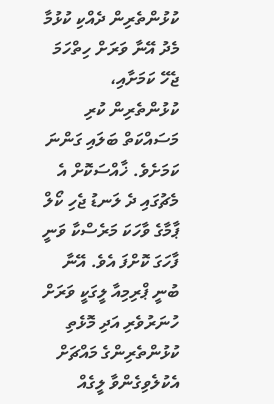ކުޅުންތެރިން ދެއްކި ކުޅުމާ މެދު އޭނާ ވަރަށް ހިތްހަމަ ޖެހޭ ކަމަށާއި، ކުޅުންތެރިން ކުރި މަސައްކަތް ބަލައި ގަންނަ ކަމަށެވެ. ޚާއްސަކޮށް އެ މެޗުގައި ދެ ލަނޑު ޖެހި ކޯލް ޕާމާގެ ވާހަކަ މަރެސްކާ ވަނީ ފާހަގަ ކޮށްފަ އެވެ. އޭނާ ބުނީ ޕްރިމިއާ ލީގަކީ ވަރަށް ހުނަރުވެރި އަދި މޮޅެތި ކުޅުންތެރިންގެ މައްޗަށް އެކުލެވިގެންވާ ލީގެއް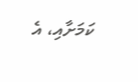ކަމަށާއި، އެ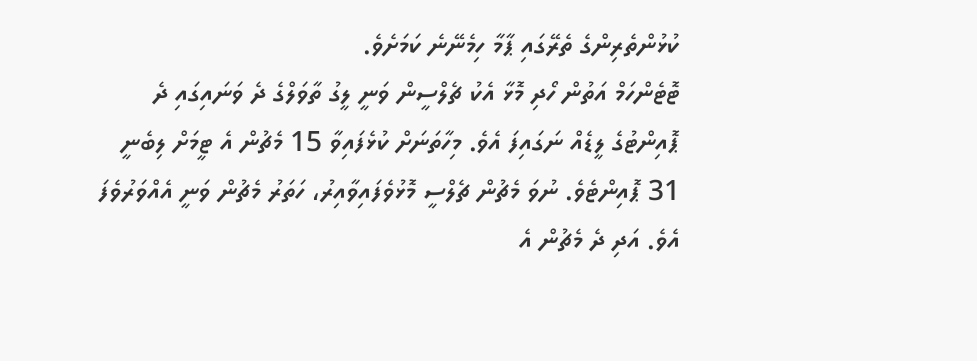ކުޅުންތެރިންގެ ތެރޭގައި ޕާމާ ހިމެނޭނެ ކަމަށެވެ.
ޓޮޓެންހަމް އަތުން ހޯދި މޮޅާ އެކު ޗެލްސީން ވަނީ ލީގު ތާވަލްގެ ދެ ވަނައިގައި ދެ ޕޮއިންޓުގެ ލީޑެއް ނަގައިފަ އެވެ. މިހާތަނަށް ކުޅެފައިވާ 15 މެޗުން އެ ޓީމަށް ލިބެނީ 31 ޕޮއިންޓެވެ. ނުވަ މެޗުން ޗެލްސީ މޮޅުވެފައިވާއިރު، ހަތަރު މެޗުން ވަނީ އެއްވަރުވެފަ އެވެ. އަދި ދެ މެޗުން އެ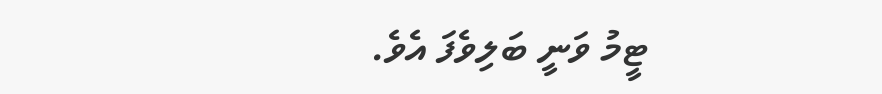ޓީމު ވަނީ ބަލިވެފަ އެވެ.